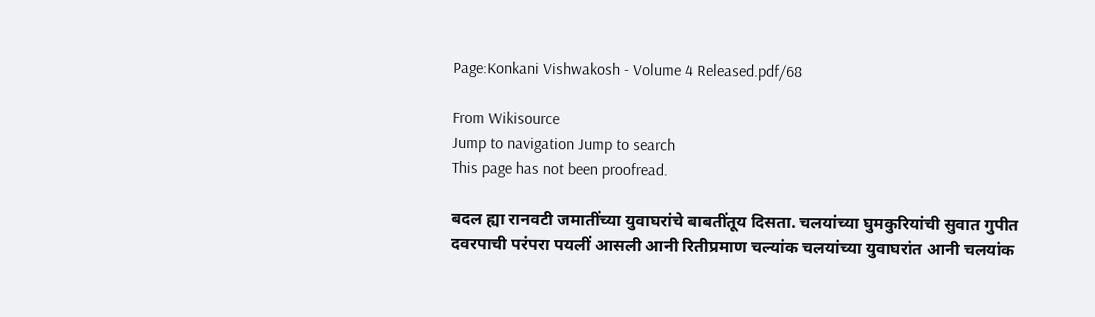Page:Konkani Vishwakosh - Volume 4 Released.pdf/68

From Wikisource
Jump to navigation Jump to search
This page has not been proofread.

बदल ह्या रानवटी जमातींच्या युवाघरांचे बाबतींतूय दिसता. चलयांच्या घुमकुरियांची सुवात गुपीत दवरपाची परंपरा पयलीं आसली आनी रितीप्रमाण चल्यांक चलयांच्या युवाघरांत आनी चलयांक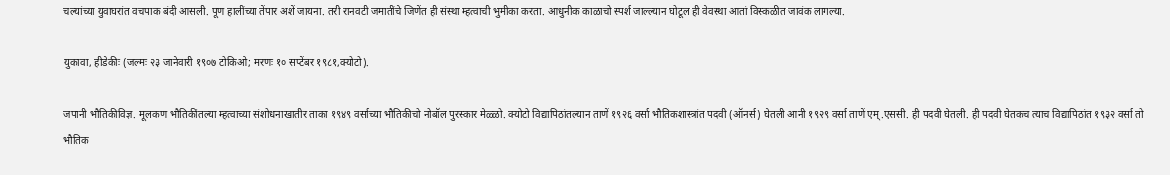चल्यांच्या युवाघरांत वचपाक बंदी आसली. पूण हालींच्या तेंपार अशें जायना. तरी रानवटी जमातींचे जिणेंत ही संस्था म्हत्वाची भुमीका करता. आधुनीक काळाचो स्पर्श जाल्ल्यान घोटूल ही वेवस्था आतां विस्कळीत जावंक लागल्या.

युकावा, हीडेकीः (जल्मः २३ जानेवारी १९०७ टोकिओ; मरणः १० सप्टेंबर १९८१,क्योटो).

जपानी भौतिकीविज्ञ. मूलकण भौतिकींतल्या म्हत्वाच्या संशोधनाखातीर ताका १९४९ वर्साच्या भौतिकीचो नोबॉल पुरस्कार मेळ्ळो. क्योटो विद्यापिठांतल्यान ताणें १९२६ वर्सा भौतिकशास्त्रांत पदवी (ऑनर्स) घेतली आनी १९२९ वर्सा ताणें एम्.एससी. ही पदवी घेतली. ही पदवी घेतकच त्याच विद्यापिठांत १९३२ वर्सा तो भौतिक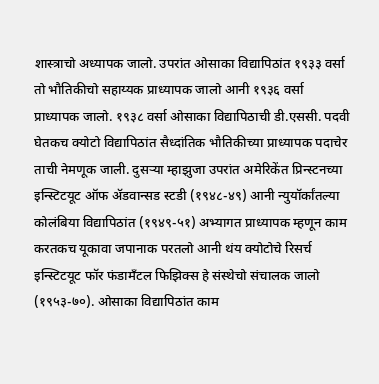शास्त्राचो अध्यापक जालो. उपरांत ओसाका विद्यापिठांत १९३३ वर्सा तो भौतिकीचो सहाय्यक प्राध्यापक जालो आनी १९३६ वर्सा प्राध्यापक जालो. १९३८ वर्सा ओसाका विद्यापिठाची डी.एससी. पदवी घेतकच क्योटो विद्यापिठांत सैध्दांतिक भौतिकीच्या प्राध्यापक पदाचेर ताची नेमणूक जाली. दुसऱ्या म्हाझुजा उपरांत अमेरिकेंत प्रिन्स्टनच्या इन्स्टिटयूट ऑफ ॲडवान्सड स्टडी (१९४८-४९) आनी न्युयॉर्कांतल्या कोलंबिया विद्यापिठांत (१९४९-५१) अभ्यागत प्राध्यापक म्हणून काम करतकच यूकावा जपानाक परतलो आनी थंय क्योटोचे रिसर्च इन्स्टिटयूट फॉर फंडामँटल फिझिक्स हे संस्थेचो संचालक जालो (१९५३-७०). ओसाका विद्यापिठांत काम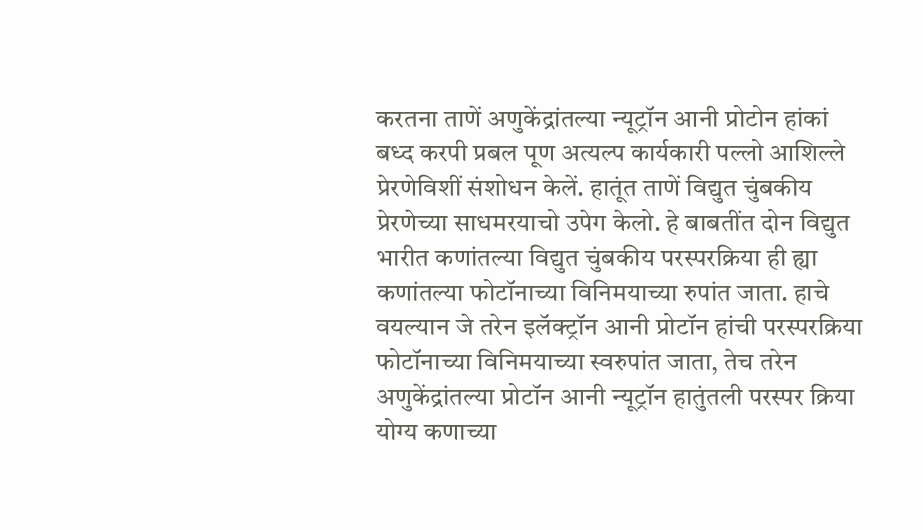करतना ताणें अणुकेंद्रांतल्या न्यूट्रॉन आनी प्रोटोन हांकां बध्द करपी प्रबल पूण अत्यल्प कार्यकारी पल्लो आशिल्ले प्रेरणेविशीं संशोधन केलें. हातूंत ताणें विद्युत चुंबकीय प्रेरणेच्या साधमरयाचो उपेग केलो. हे बाबतींत दोन विद्युत भारीत कणांतल्या विद्युत चुंबकीय परस्परक्रिया ही ह्या कणांतल्या फोटॉनाच्या विनिमयाच्या रुपांत जाता. हाचे वयल्यान जे तरेन इलॅक्ट्रॉन आनी प्रोटॉन हांची परस्परक्रिया फोटॉनाच्या विनिमयाच्या स्वरुपांत जाता, तेच तरेन अणुकेंद्रांतल्या प्रोटॉन आनी न्यूट्रॉन हातुंतली परस्पर क्रिया योग्य कणाच्या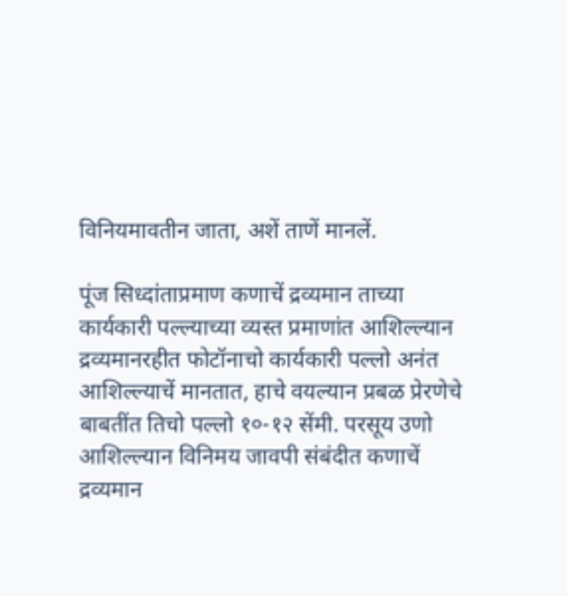विनियमावतीन जाता, अशें ताणें मानलें.

पूंज सिध्दांताप्रमाण कणाचें द्रव्यमान ताच्या कार्यकारी पल्ल्याच्या व्यस्त प्रमाणांत आशिल्ल्यान द्रव्यमानरहीत फोटॉनाचो कार्यकारी पल्लो अनंत आशिल्ल्याचें मानतात, हाचे वयल्यान प्रबळ प्रेरणेचे बाबतींत तिचो पल्लो १०-१२ सेंमी. परसूय उणो आशिल्ल्यान विनिमय जावपी संबंदीत कणाचें द्रव्यमान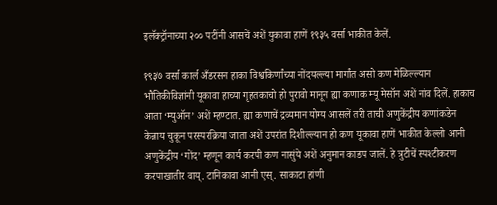इलॅक्ट्रॉनाच्या २०० पटींनी आसचें अशें युकावा हाणें १९३५ वर्सा भाकीत केलें.

१९३७ वर्सा कार्ल अँडरसन हाका विश्वकिर्णांच्या नोंदयल्ल्या मार्गांत असो कण मेळिल्ल्यान भौतिकीविज्ञांनी यूकावा हाच्या गृहतकाचो हो पुरावो मानून ह्या कणाक म्यू मेसॉन अशें नांव दिलें. हाकाच आता ‘म्युऑन’ अशें म्हण्टात. ह्या कणाचें द्रव्यमान योग्य आसलें तरी ताची अणुकेंद्रीय कणांकडेन केन्नाय चुकून परस्परक्रिया जाता अशें उपरांत दिशील्ल्यान हो कण यूकावा हाणें भाकीत केल्लो आनी अणुकेंद्रीय ‘गोंद’ म्हणून कार्य करपी कण नासुंये अशें अनुमान काडप जालें. हे त्रुटीचें स्पश्टीकरण करपाखातीर वाय्. टानिकावा आनी एस्. साकाटा हांणी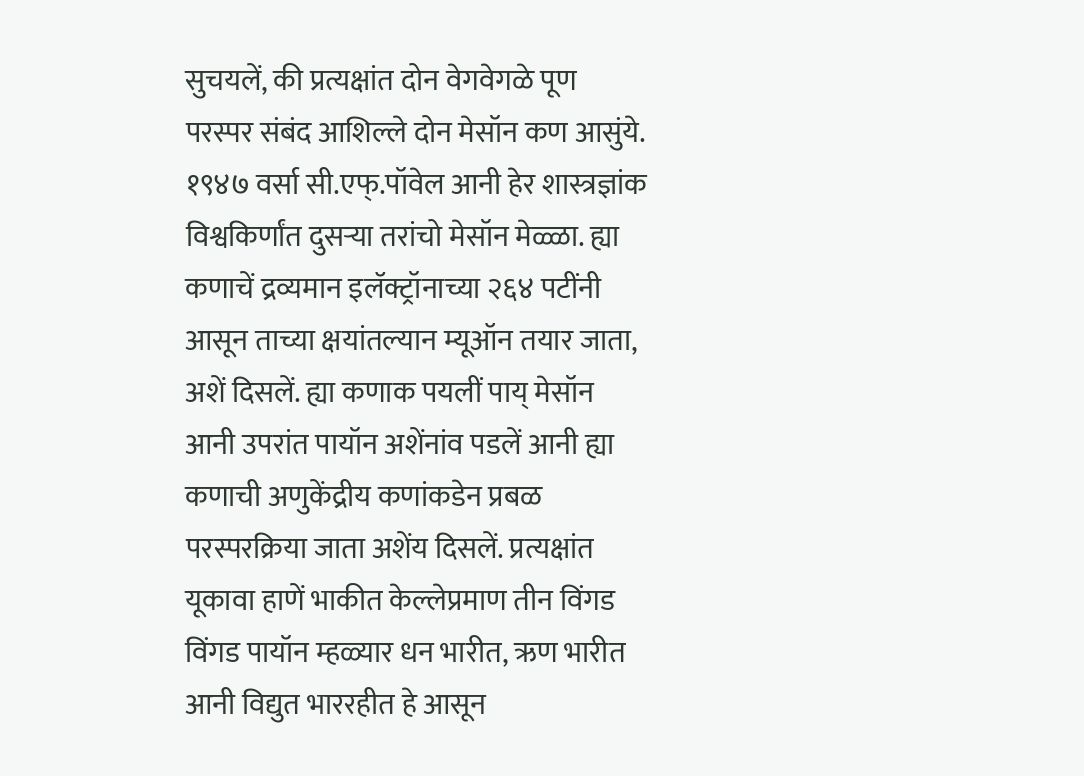सुचयलें, की प्रत्यक्षांत दोन वेगवेगळे पूण परस्पर संबंद आशिल्ले दोन मेसॉन कण आसुंये. १९४७ वर्सा सी.एफ्.पॉवेल आनी हेर शास्त्रज्ञांक विश्वकिर्णांत दुसऱ्या तरांचो मेसॉन मेळ्ळा. ह्या कणाचें द्रव्यमान इलॅक्ट्रॉनाच्या २६४ पटींनी आसून ताच्या क्षयांतल्यान म्यूऑन तयार जाता, अशें दिसलें. ह्या कणाक पयलीं पाय् मेसॉन आनी उपरांत पायॉन अशेंनांव पडलें आनी ह्या कणाची अणुकेंद्रीय कणांकडेन प्रबळ परस्परक्रिया जाता अशेंय दिसलें. प्रत्यक्षांत यूकावा हाणें भाकीत केल्लेप्रमाण तीन विंगड विंगड पायॉन म्हळ्यार धन भारीत, ऋण भारीत आनी विद्युत भाररहीत हे आसून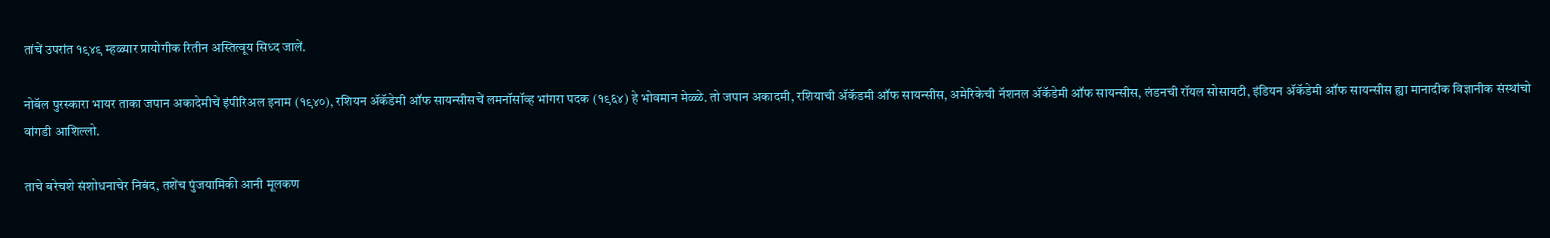तांचें उपरांत १९४९ म्हळ्यार प्रायोगीक रितीन अस्तित्वूय सिध्द जालें.

नोबॅल पुरस्कारा भायर ताका जपान अकादेमीचें इंपीरिअल इनाम (१९४०), रशियन ॲकॅडेमी ऑफ सायन्सीसचें लमनॉसॉव्ह भांगरा पदक (१९६४) हे भोवमान मेळ्ळे. तो जपान अकादमी, रशियाची ॲकॅडमी ऑफ सायन्सीस, अमेरिकेची नॅशनल ॲकॅडेमी ऑफ सायन्सीस, लंडनची रॉयल सोसायटी, इंडियन ॲकॅडेमी ऑफ सायन्सीस ह्या मानादीक विज्ञानीक संस्थांचो वांगडी आशिल्लो.

ताचे बरेचशे संशोधनाचेर निबंद, तशेंच पुंजयामिकी आनी मूलकण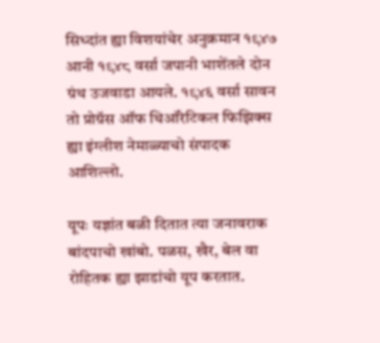सिध्दांत ह्या विशयांचेर अनुक्रमान १९४७ आनी १९४८ वर्सा जपानी भाशेंतले दोन ग्रंथ उजवाडा आयले. १९४६ वर्सा सावन तो प्रोग्रॅस ऑफ थिऑरेटिकल फिझिक्स ह्या इंग्लीश नेमाळ्याचो संपादक आशिल्लो.

यूपः यज्ञांत बळी दितात त्या जनावराक बांदपाचो खांबो. पळस, खैर, बेल वा रोहितक ह्या झाडांचो यूप करतात.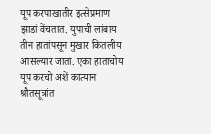यूप करपाखातीर इत्सेप्रमाण झाडां वेंचतात. युपाची लांबाय तीन हातांपसून मुखार कितलीय आसल्यार जाता. एका हाताचोय यूप करचो अशें कात्यान श्रौतसूत्रांत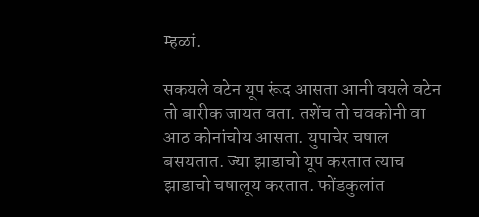म्हळां.

सकयले वटेन यूप रूंद आसता आनी वयले वटेन तो बारीक जायत वता. तशेंच तो चवकोनी वा आठ कोनांचोय आसता. युपाचेर चषाल बसयतात. ज्या झाडाचो यूप करतात त्याच झाडाचो चषालूय करतात. फोंडकुलांत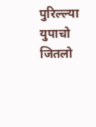पुरिल्ल्या युपाचो जितलो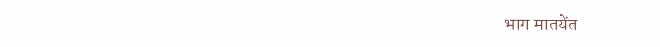भाग मातयेंत